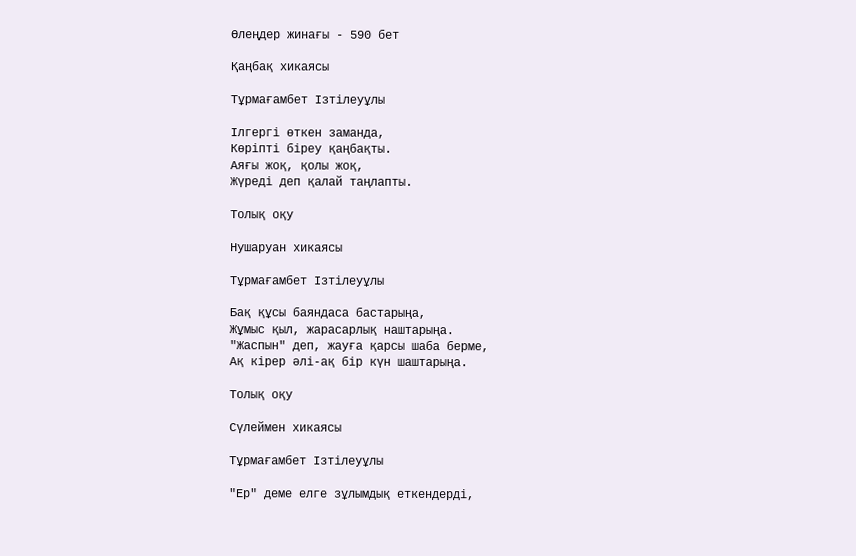Өлеңдер жинағы - 590 бет

Қаңбақ хикаясы

Тұрмағамбет Ізтілеуұлы

Ілгергі өткен заманда,
Көріпті біреу қаңбақты.
Аяғы жоқ, қолы жоқ,
Жүреді деп қалай таңлапты.

Толық оқу

Нушаруан хикаясы

Тұрмағамбет Ізтілеуұлы

Бақ құсы баяндаса бастарыңа,
Жұмыс қыл, жарасарлық наштарыңа.
"Жаспын" деп, жауға қарсы шаба берме,
Ақ кірер әлі-ақ бір күн шаштарыңа.

Толық оқу

Сүлеймен хикаясы

Тұрмағамбет Ізтілеуұлы

"Ер" деме елге зұлымдық еткендерді,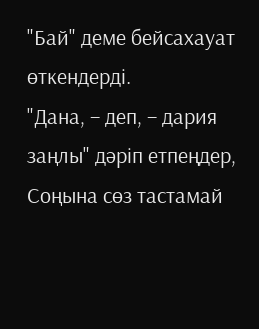"Бай" деме бейсахауат өткендерді.
"Дана, – деп, – дария заңлы" дәріп етпеңдер,
Соңына сөз тастамай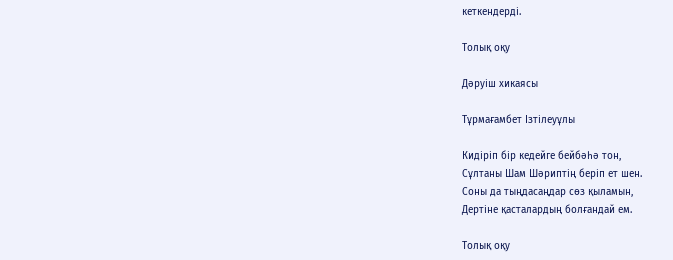кеткендерді.

Толық оқу

Дәруіш хикаясы

Тұрмағамбет Ізтілеуұлы

Кидіріп бір кедейге бейбәһә тон,
Сұлтаны Шам Шәриптің беріп ет шен.
Соны да тыңдасаңдар сөз қыламын,
Дертіне қасталардың болғандай ем.

Толық оқу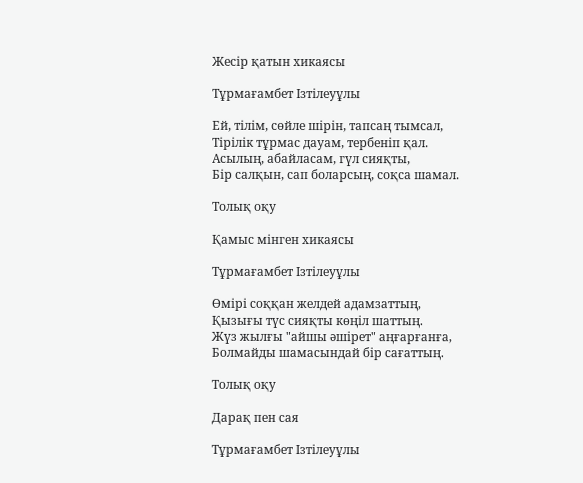Жесір қатын хикаясы

Тұрмағамбет Ізтілеуұлы

Ей, тілім, сөйле шірін, тапсаң тымсал,
Тірілік тұрмас дауам, тербеніп қал.
Асылың, абайласам, гүл сияқты,
Бір салқын, сап боларсың, соқса шамал.

Толық оқу

Қамыс мінген хикаясы

Тұрмағамбет Ізтілеуұлы

Өмірі соққан желдей адамзаттың,
Қызығы түс сияқты көңіл шаттың.
Жүз жылғы "айшы әшірет" аңғарғанға,
Болмайды шамасындай бір сағаттың.

Толық оқу

Дарақ пен сая

Тұрмағамбет Ізтілеуұлы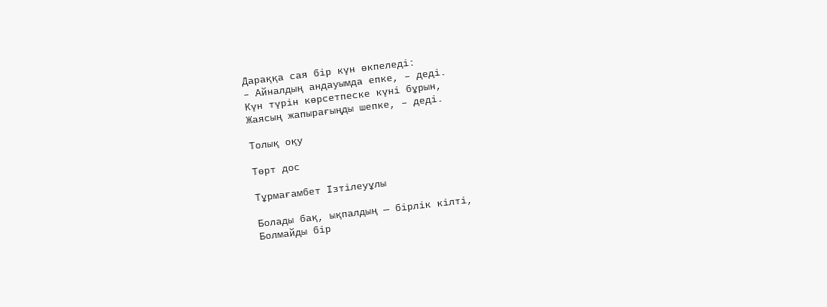Дараққа сая бір күн өкпеледі:
– Айналдың андауымда епке, – деді.
Күн түрін көрсетпеске күні бұрын,
Жаясың жапырағыңды шепке, – деді.

Толық оқу

Төрт дос

Тұрмағамбет Ізтілеуұлы

Болады бақ, ықпалдың — бірлік кілті,
Болмайды бір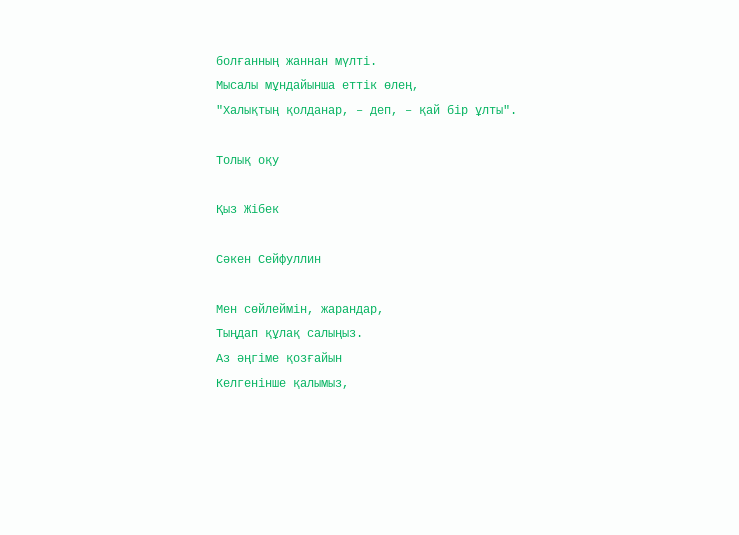болғанның жаннан мүлті.
Мысалы мұндайынша еттік өлең,
"Халықтың қолданар, – деп, – қай бір ұлты".

Толық оқу

Қыз Жібек

Сәкен Сейфуллин

Мен сөйлеймін, жарандар,
Тыңдап құлақ салыңыз.
Аз әңгіме қозғайын
Келгенінше қалымыз,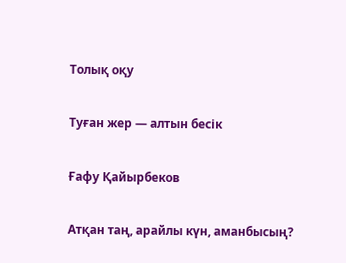Толық оқу

Туған жер — алтын бесік

Ғафу Қайырбеков

Атқан таң, арайлы күн, аманбысың?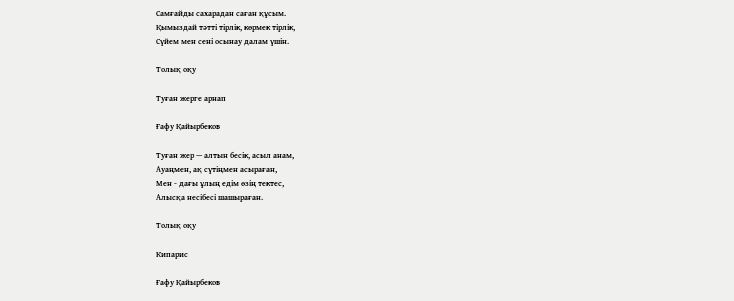Самғайды сахарадан саған құсым.
Қымыздай тәтті тірлік, көрмек тірлік,
Сүйем мен сені осынау далам үшін.

Толық оқу

Туған жерге арнап

Ғафу Қайырбеков

Туған жер — алтын бесік, асыл анам,
Ауаңмен, ақ сүтіңмен асыраған,
Мен - дағы ұлың едім өзің тектес,
Алысқа несібесі шашыраған.

Толық оқу

Кипарис

Ғафу Қайырбеков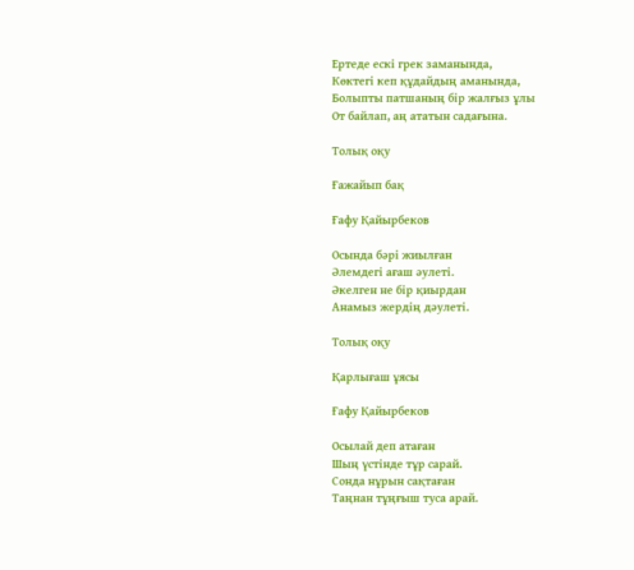Ертеде ескі грек заманында,
Көктегі кеп құдайдың аманында,
Болыпты патшаның бір жалғыз ұлы
От байлап, аң ататын садағына.

Толық оқу

Ғажайып бақ

Ғафу Қайырбеков

Осында бәрі жиылған
Әлемдегі ағаш әулеті.
Әкелген не бір қиырдан
Анамыз жердің дәулеті.

Толық оқу

Қарлығаш ұясы

Ғафу Қайырбеков

Осылай деп атаған
Шың үстінде тұр сарай.
Сонда нұрын сақтаған
Таңнан тұңғыш туса арай.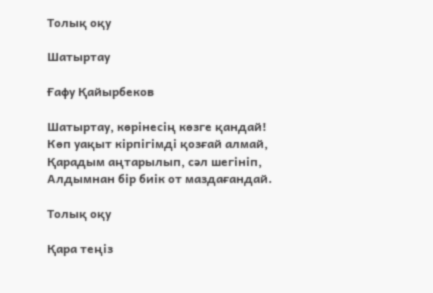Толық оқу

Шатыртау

Ғафу Қайырбеков

Шатыртау, көрінесің көзге қандай!
Көп уақыт кірпігімді қозғай алмай,
Қарадым аңтарылып, сәл шегініп,
Алдымнан бір биік от маздағандай.

Толық оқу

Қара теңіз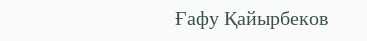Ғафу Қайырбеков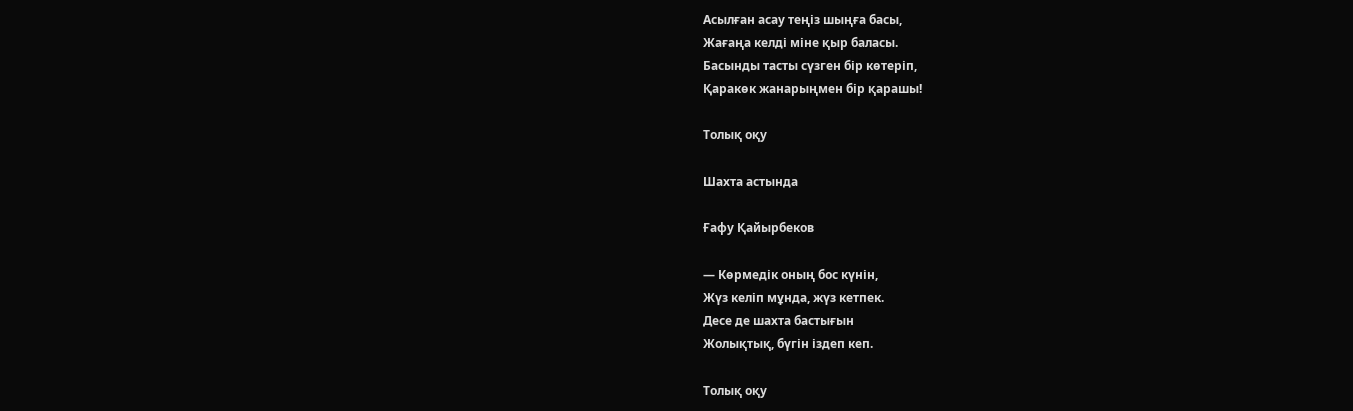Асылған асау теңіз шыңға басы,
Жағаңа келді міне қыр баласы.
Басынды тасты сүзген бір көтеріп,
Қаракөк жанарыңмен бір қарашы!

Толық оқу

Шахта астында

Ғафу Қайырбеков

— Көрмедік оның бос күнін,
Жүз келіп мұнда, жүз кетпек.
Десе де шахта бастығын
Жолықтық, бүгін іздеп кеп.

Толық оқу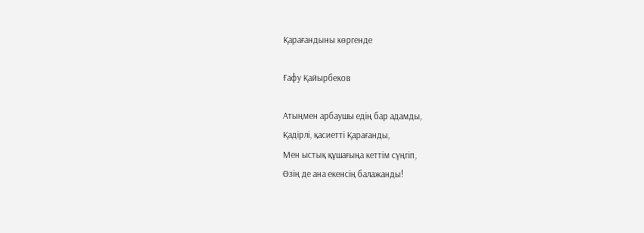Қарағандыны көргенде

Ғафу Қайырбеков

Атыңмен арбаушы едің бар адамды,
Қадірлі, қасиетті Қарағанды,
Мен ыстық құшағыңа кеттім сүңгіп,
Өзің де ана екенсің балажанды!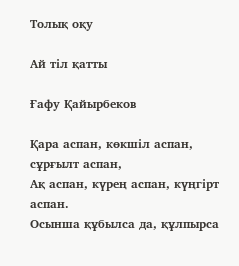Толық оқу

Ай тіл қатты

Ғафу Қайырбеков

Қара аспан, көкшіл аспан, сұрғылт аспан,
Ақ аспан, күрең аспан, күңгірт аспан.
Осынша құбылса да, құлпырса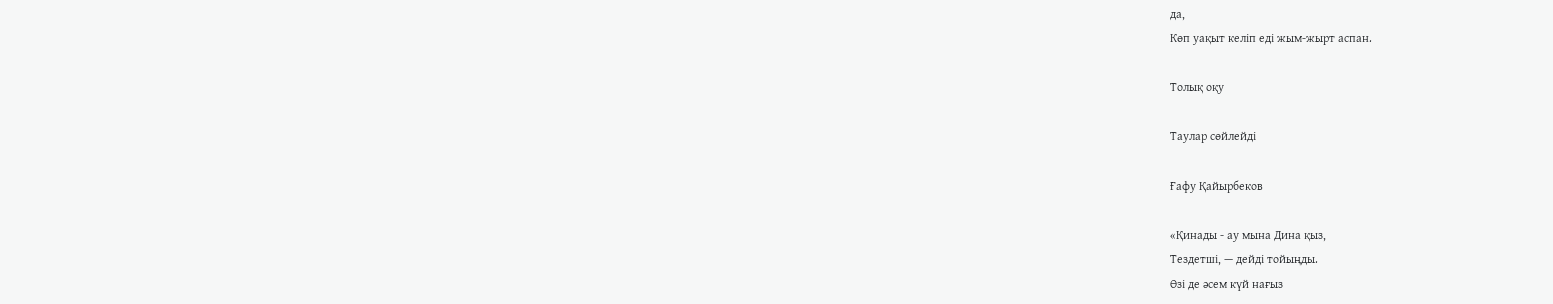да,
Көп уақыт келіп еді жым-жырт аспан.

Толық оқу

Таулар сөйлейді

Ғафу Қайырбеков

«Қинады - ау мына Дина қыз,
Тездетші, — дейді тойыңды.
Өзі де әсем күй нағыз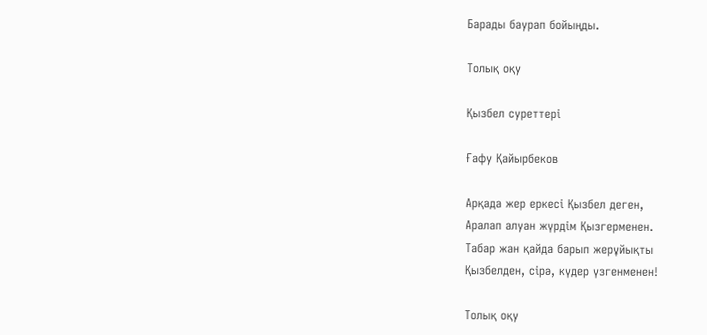Барады баурап бойыңды.

Толық оқу

Қызбел суреттері

Ғафу Қайырбеков

Арқада жер еркесі Қызбел деген,
Аралап алуан жүрдім Қызгерменен.
Табар жан қайда барып жерұйықты
Қызбелден, сірә, күдер үзгенменен!

Толық оқу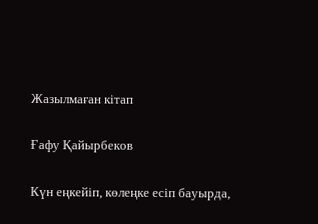Жазылмаған кітап

Ғафу Қайырбеков

Күн еңкейіп, көлеңке есіп бауырда,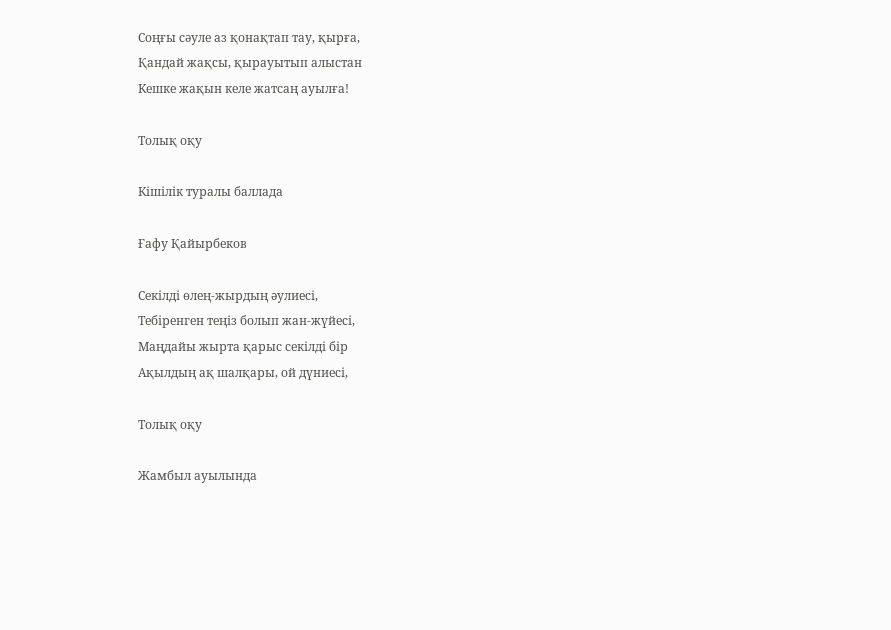Соңғы сәуле аз қонақтап тау, қырға,
Қандай жақсы, қырауытып алыстан
Кешке жақын келе жатсаң ауылға!

Толық оқу

Кішілік туралы баллада

Ғафу Қайырбеков

Секілді өлең-жырдың әулиесі,
Тебіренген теңіз болып жан-жүйесі,
Маңдайы жырта қарыс секілді бір
Ақылдың ақ шалқары, ой дүниесі,

Толық оқу

Жамбыл ауылында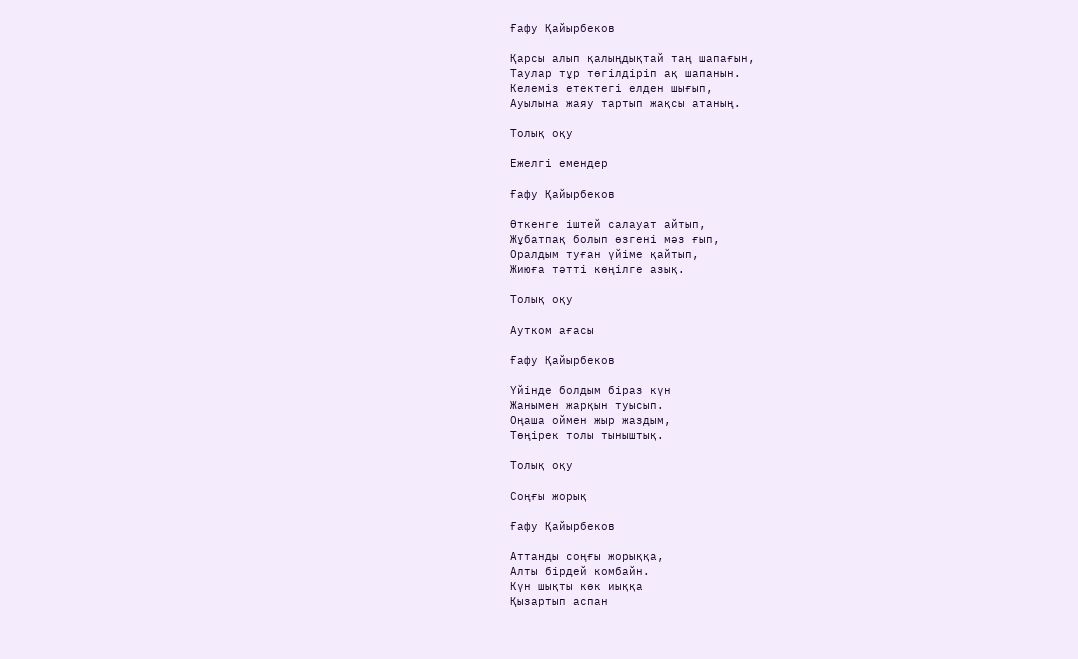Ғафу Қайырбеков

Қарсы алып қалыңдықтай таң шапағын,
Таулар тұр төгілдіріп ақ шапанын.
Келеміз етектегі елден шығып,
Ауылына жаяу тартып жақсы атаның.

Толық оқу

Ежелгі емендер

Ғафу Қайырбеков

Өткенге іштей салауат айтып,
Жұбатпақ болып өзгені мәз ғып,
Оралдым туған үйіме қайтып,
Жиюға тәтті көңілге азық.

Толық оқу

Аутком ағасы

Ғафу Қайырбеков

Үйінде болдым біраз күн
Жанымен жарқын туысып.
Оңаша оймен жыр жаздым,
Төңірек толы тыныштық.

Толық оқу

Соңғы жорық

Ғафу Қайырбеков

Аттанды соңғы жорыққа,
Алты бірдей комбайн.
Күн шықты көк иыққа
Қызартып аспан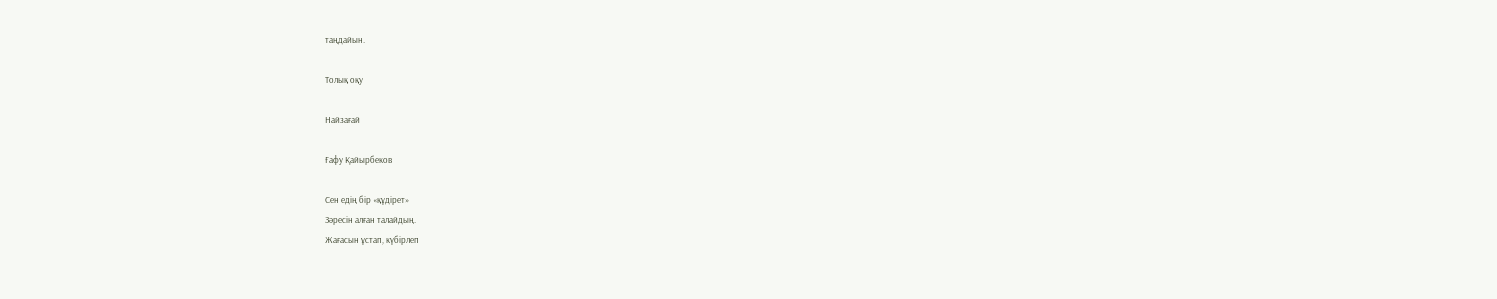таңдайын.

Толық оқу

Найзағай

Ғафу Қайырбеков

Сен едің бір «құдірет»
Зәресін алған талайдың.
Жағасын ұстап, күбірлеп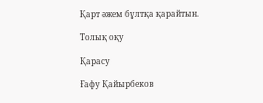Қарт әжем бұлтқа қарайтын.

Толық оқу

Қарасу

Ғафу Қайырбеков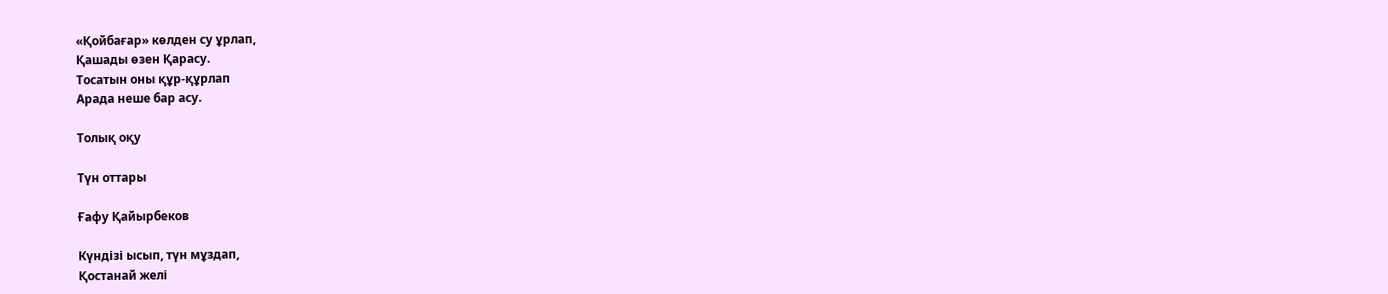«Қойбағар» көлден су ұрлап,
Қашады өзен Қарасу.
Тосатын оны құр-құрлап
Арада неше бар асу.

Толық оқу

Түн оттары

Ғафу Қайырбеков

Күндізі ысып, түн мұздап,
Қостанай желі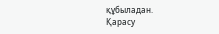құбыладан.
Қарасу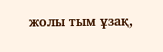жолы тым ұзақ,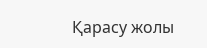Қарасу жолы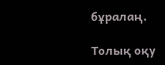бұралаң.

Толық оқу